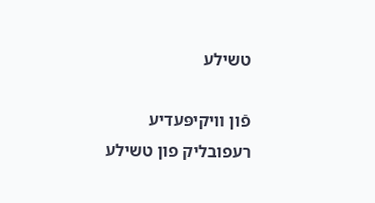טשילע

פֿון װיקיפּעדיע
רעפובליק פון טשילע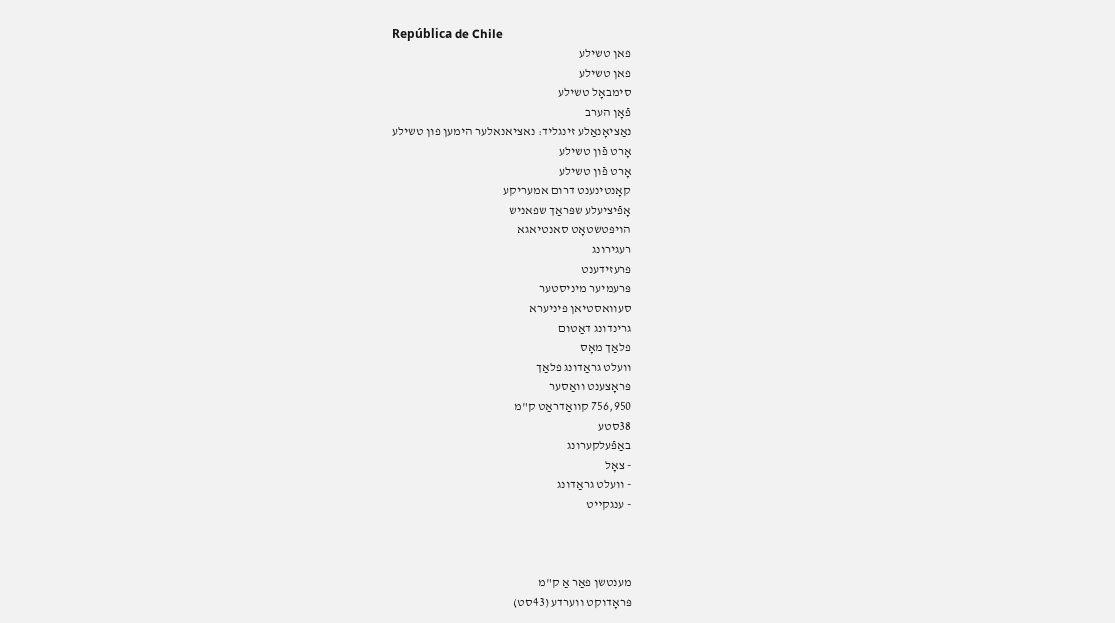República de Chile
פאן טשילע
פאן טשילע
סימבאָל טשילע
פֿאָן הערב
נאַציאָנאַלע זינגליד: נאציאנאלער הימען פון טשילע
אָרט פֿון טשילע
אָרט פֿון טשילע
קאָנטינענט דרום אמעריקע
אָפֿיציעלע שפּראַך שפאניש
הויפּטשטאָט סאנטיאגא
רעגירונג
פּרעזידענט
פּרעמיער מיניסטער
סעוואסטיאן פיניערא
גרינדונג דאַטום
פלאַך מאָס
וועלט גראַדונג פלאַך
פּראָצענט וואַסער
756,950 קוואַדראַט ק"מ
38סטע
באַפֿעלקערונג
- צאָל
- וועלט גראַדונג
- ענגקײט



מענטשן פאַר אַ ק"מ
פּראָדוקט ווערדע (43סט)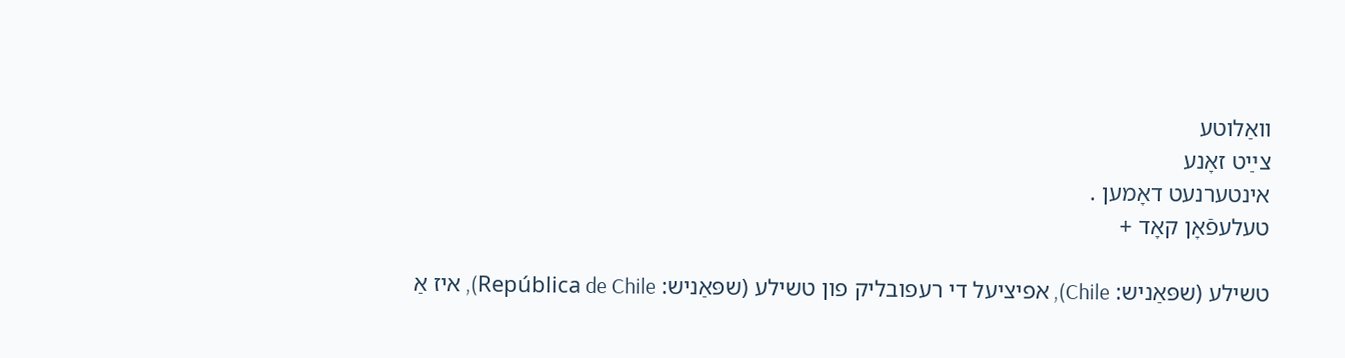וואַלוטע
צײַט זאָנע
אינטערנעט דאָמען .
טעלעפֿאָן קאָד +

טשילע (שפּאַניש: Chile), אפיציעל די רעפובליק פון טשילע (שפּאַניש: República de Chile), איז אַ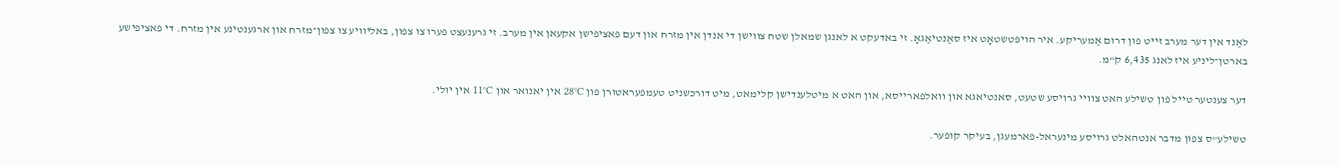לאַנד אין דער מערב זייט פון דרום אַמעריקע. איר הױפּטשטאָט איז סאַנטיאַגאָ. זי באדעקט א לאנגן שמאלן שטח צווישן די אנדן אין מזרח און דעם פאציפישן אקעאן אין מערב. זי גרענעצט פערו צו צפון, באליוויע צו צפון־מזרח און ארגענטינע אין מזרח. די פאציפישע בארטן־ליניע איז לאנג 6,435 ק"מ.

דער צענטער טייל פון טשילע האט צוויי גרויסע שטעט, סאנטיאגא און וואלפארייסא, און האט א מיטלענדישן קלימאט, מיט דורכשניט טעמפעראטורן פון 28°C אין יאנואר און 11°C אין יולי.

טשילע"ס צפון מדבר אנטהאלט גרויסע מינעראל-פארמעגן, בעיקר קופער.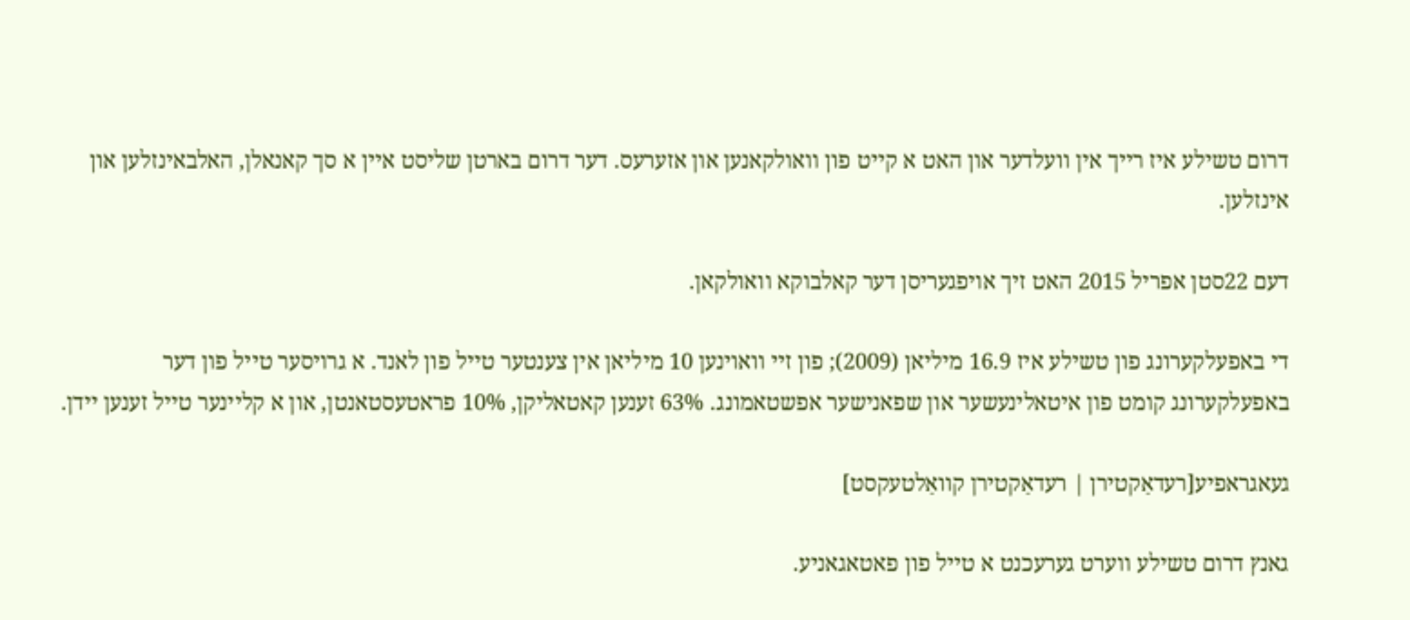דרום טשילע איז רייך אין וועלדער און האט א קייט פון וואולקאנען און אזערעס. דער דרום בארטן שליסט איין א סך קאנאלן, האלבאינזלען און אינזלען.

דעם 22סטן אפריל 2015 האט זיך אויפגעריסן דער קאלבוקא וואולקאן.

די באפעלקערונג פון טשילע איז 16.9 מיליאן (2009); פון זיי וואוינען 10 מיליאן אין צענטער טייל פון לאנד. א גרויסער טייל פון דער באפעלקערונג קומט פון איטאלינעשער און שפאנישער אפשטאמונג. 63% זענען קאטאליקן, 10% פראטעסטאנטן, און א קליינער טייל זענען יידן.

געאגראפיע[רעדאַקטירן | רעדאַקטירן קוואַלטעקסט]

גאנץ דרום טשילע ווערט גערעכנט א טייל פון פאטאגאניע.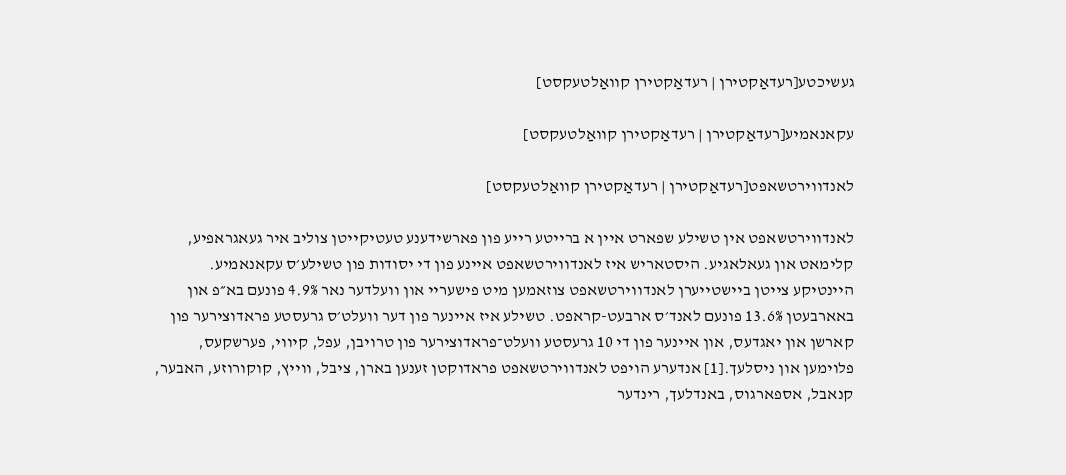געשיכטע[רעדאַקטירן | רעדאַקטירן קוואַלטעקסט]

עקאנאמיע[רעדאַקטירן | רעדאַקטירן קוואַלטעקסט]

לאנדווירטשאפט[רעדאַקטירן | רעדאַקטירן קוואַלטעקסט]

לאנדווירטשאפט אין טשילע שפארט איין א ברייטע רייע פון פארשידענע טעטיקייטן צוליב איר געאגראפיע, קלימאט און געאלאגיע. היסטאריש איז לאנדווירטשאפט איינע פון די יסודות פון טשילע׳ס עקאנאמיע. היינטיקע צייטן ביישטייערן לאנדווירטשאפט צוזאמען מיט פישעריי און וועלדער נאר 4.9% פונעם בא״פ און באארבעטן 13.6% פונעם לאנד׳ס ארבעט-קראפט. טשילע איז איינער פון דער וועלט׳ס גרעסטע פראדוצירער פון קארשן און יאגדעס, און איינער פון די 10 גרעסטע וועלט־פראדוצירער פון טרויבן, עפל, קיווי, פערשקעס, פלוימען און ניסלעך.[1] אנדערע הויפט לאנדווירטשאפט פראדוקטן זענען בארן, ציבל, ווייץ, קוקורוזע, האבער, קנאבל, אספארגוס, באנדלעך, רינדער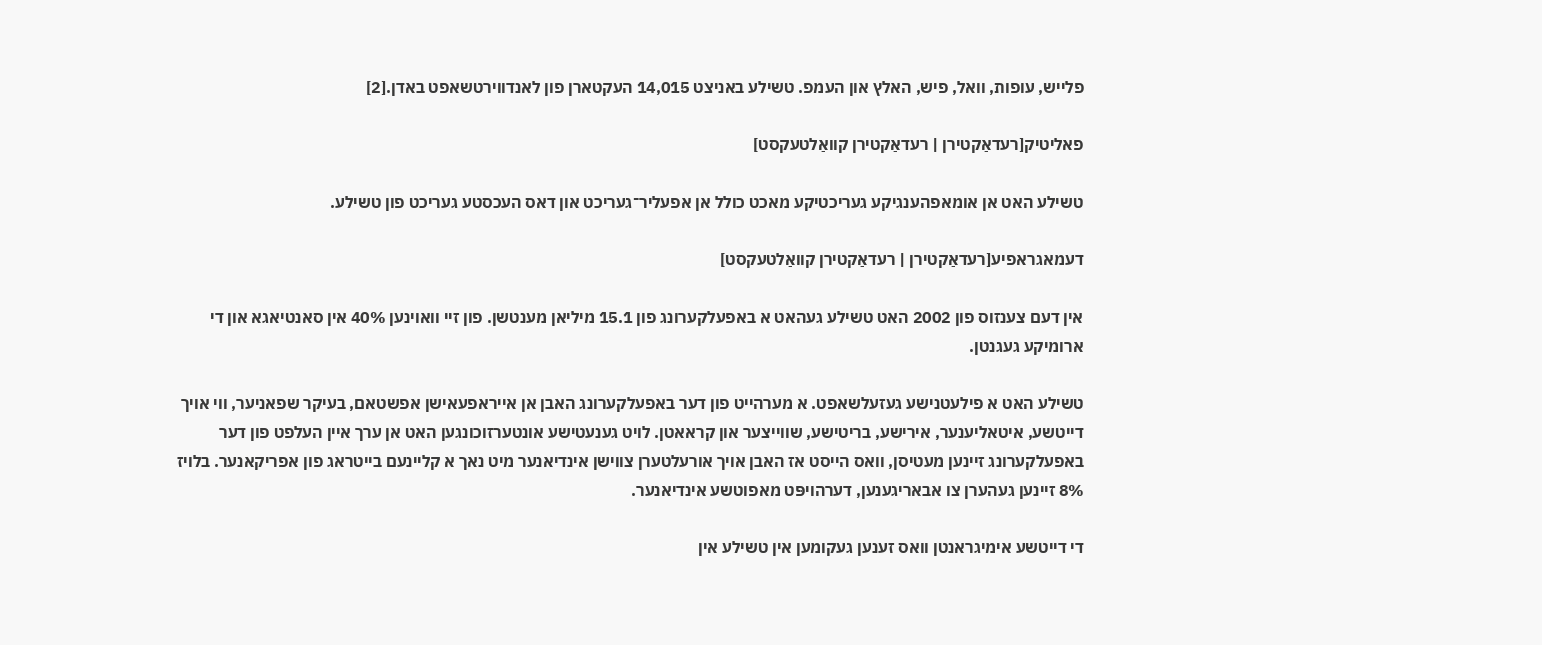פלייש, עופות, וואל, פיש, האלץ און העמפ. טשילע באניצט 14,015 העקטארן פון לאנדווירטשאפט באדן.[2]

פאליטיק[רעדאַקטירן | רעדאַקטירן קוואַלטעקסט]

טשילע האט אן אומאפהענגיקע געריכטיקע מאכט כולל אן אפעליר־געריכט און דאס העכסטע געריכט פון טשילע.

דעמאגראפיע[רעדאַקטירן | רעדאַקטירן קוואַלטעקסט]

אין דעם צענזוס פון 2002 האט טשילע געהאט א באפעלקערונג פון 15.1 מיליאן מענטשן. פון זיי וואוינען 40% אין סאנטיאגא און די ארומיקע געגנטן.

טשילע האט א פילעטנישע געזעלשאפט. א מערהייט פון דער באפעלקערונג האבן אן אייראפעאישן אפשטאם, בעיקר שפאניער, ווי אויך דייטשע, איטאליענער, אירישע, בריטישע, שווייצער און קראאטן. לויט גענעטישע אונטערזוכונגען האט אן ערך איין העלפט פון דער באפעלקערונג זיינען מעטיסן, וואס הייסט אז האבן אויך אורעלטערן צווישן אינדיאנער מיט נאך א קליינעם בייטראג פון אפריקאנער. בלויז 8% זיינען געהערן צו אבאריגענען, דערהויפּט מאפוטשע אינדיאנער.

די דייטשע אימיגראנטן וואס זענען געקומען אין טשילע אין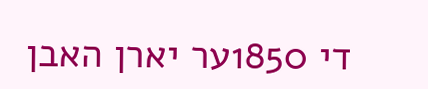די 1850ער יארן האבן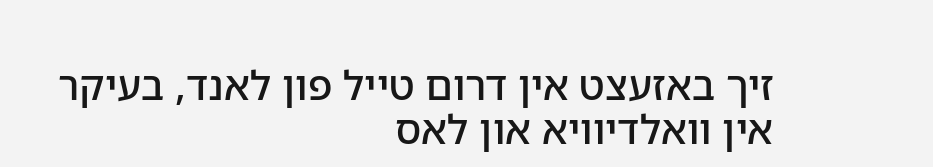זיך באזעצט אין דרום טייל פון לאנד, בעיקר אין וואלדיוויא און לאס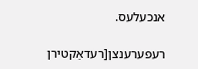אנכעלעס.

רעפערענצן[רעדאַקטירן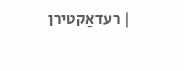| רעדאַקטירן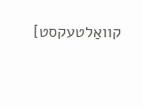קוואַלטעקסט]